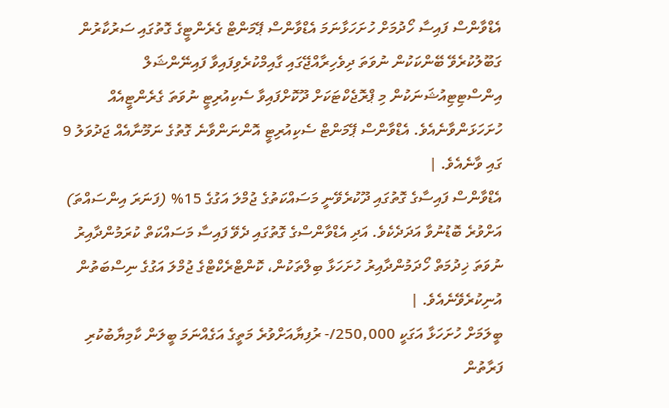އެޑްވާންސް ފައިސާ ހޯދުމަށް ހުށަހަޅާނަމަ އެޑްވާންސް ޕޭމަންޓް ގެރެންޓީގެ ގޮތުގައި ސަރުކާރުން ގަބޫލުކުރެވޭ ބޭންކަކުން ނުވަތަ ދިވެހިރާއްޖޭގައި ގާއިމްކުރެވިފައިވާ ފައިނޭންޝަލް އިންސްޓިޓިއުޝަނަކުން މި ޕްރޮޖެކްޓަކަށް ދޫކޮށްފައިވާ ސެކިއުރިޓީ ނުވަތަ ގެރެންޓީއެއް ހުށަހަޅަންވާނެއެވެ. އެޑްވާންސް ޕޭމަންޓް ސެކިއުރިޓީ އޮންނަންވާނެ ގޮތުގެ ނަމޫނާއެއް ޖަދުވަލު 9 ގައި ވާނެއެވެ. |
އެޑްވާންސް ފައިސާގެ ގޮތުގައި ދޫކުރެވޭނީ މަސައްކަތުގެ ޖުމްލަ އަގުގެ 15% (ފަނަރަ އިންސައްތަ) އަށްވުރެ ބޮޑުނުވާ އަދަދެކެވެ. އަދި އެޑްވާންސްގެ ގޮތުގައި ދެވޭ ފައިސާ މަސައްކަތް ކުރަމުންދާއިރު ނުވަތަ ޚިދުމަތް ހޯދަމުންދާއިރު ހުށަހަޅާ ބިލްތަކުން، ކޮންޓްރެކްޓްގެ ޖުމްލަ އަގުގެ ނިސްބަތުން އުނިކުރެވޭނެއެވެ. |
ބީލަމަށް ހުށަހަޅާ އަގަކީ 250,000/- ރުފިޔާއަށްވުރެ މަތީގެ އަގެއްނަމަ ބީލަން ކާމިޔާބުކުރި ފަރާތުން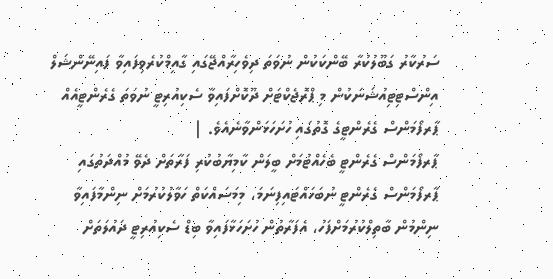ސަރުކާރު ގަބޫލުކުރާ ބޭންކަކުން ނުވަތަ ދިވެހިރާއްޖޭގައި ގާއިމްކުރެވިފައިވާ ފައިނޭންޝަލް އިންސްޓިޓިއުޝަނަކުން މި ޕްރޮޖެކްޓަށް ދޫކޮށްފައިވާ ސެކިއުރިޓީ ނުވަތަ ގެރެންޓީއެއް ޕާރފޯމަންސް ގެރެންޓީގެ ގޮތުގައި ހުށަހަޅަންވާނެއެވެ. |
ޕާރފޯމަންސް ގެރެންޓީ ބެހެއްޓުމަށް ބީލަން ކާމިޔާބުކުރި ފަރާތަށް ދެވޭ މުއްދަތުގައި ޕާރފޯމަންސް ގެރެންޓީ ނުބަހައްޓައިފިނަމަ، މިމަސައްކަތް ހަވާލުކުރުމަށް ނިންމާފައިވާ ނިންމުން ބާތިލްކުރުމަށްފަހު، އެފަރާތުން ހުށަހަޅާފައިވާ ބިޑް ސެކިއުރިޓީ ދައުލަތަށް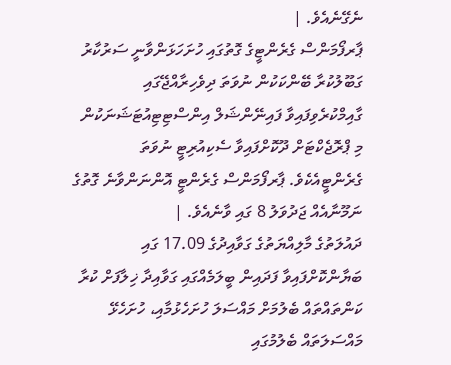ނެގޭނެއެވެ. |
ޕާރފޯމަންސް ގެރެންޓީގެ ގޮތުގައި ހުށަހަޅަންވާނީ ސަރުކާރު ގަބޫލުކުރާ ބޭންކަކުން ނުވަތަ ދިވެހިރާއްޖޭގައި ގާއިމްކުރެވިފައިވާ ފައިނޭންޝަލް އިންސްޓިޓިއުޓަޝަނަކުން މި ޕްރޮޖެކްޓަށް ދޫކޮށްފައިވާ ސެކިއުރިޓީ ނުވަތަ ގެރެންޓީއެކެވެ. ޕާރފޯމަންސް ގެރެންޓީ އޮންނަންވާނެ ގޮތުގެ ނަމޫނާއެއް ޖަދުވަލު 8 ގައި ވާނެއެވެ. |
ދައުލަތުގެ މާލިއްޔަތުގެ ގަވާއިދުގެ 17.09 ގައި ބަޔާންކޮށްފައިވާ ފަދައިން ބީލަމެއްގައި ގަވާއިދާ ޚިލާފަށް ކުރާ ކަންތައްތައް ބެލުމަށް މައްސަލަ ހުށަހެޅުމާއި، ހުށަހެޅޭ މައްސަލަތައް ބެލުމުގައި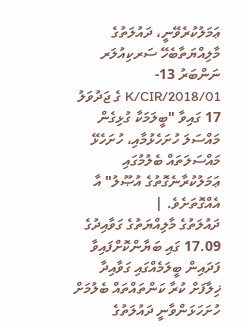ޢަމަލުކުރެވޭނީ، ދައުލަތުގެ މާލިއްޔަތާބެހޭ ސަރކިއުލަރ ނަންބަރު 13-K/CIR/2018/01 ގެ ޖަދުވަލު 17 ގައިވާ "ބީލަމަކާ ގުޅިގެން މައްސަލަ ހުށަހެޅުމާއި، ހުށަހެޅޭ މައްސަލަތައް ބެލުމުގައި ޢަމަލުކުރާނެގޮތުގެ އުޞޫލު" އާ އެއްގޮތަށެވެ. |
ދައުލަތުގެ މާލިއްޔަތުގެ ގަވާއިދުގެ 17.09 ގައި ބަޔާންކޮށްފައިވާ ފަދައިން ބީލަމެއްގައި ގަވާއިދާ ޚިލާފަށް ކުރާ ކަންތައްތައް ބެލުމަށް ހުށަހަޅަންވާނީ ދައުލަތުގެ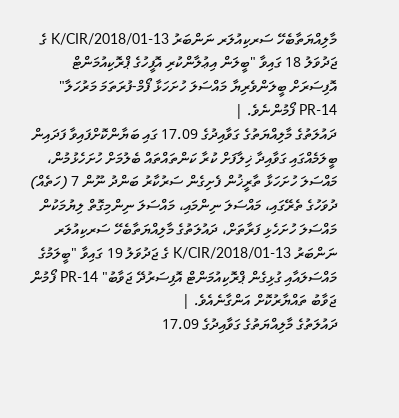މާލިއްޔަތާބެހޭ ސަރކިއުލަރ ނަންބަރު 13-K/CIR/2018/01 ގެ ޖަދުވަލު 18 ގައިވާ "ބީލަން އިޢުލާންކުރި އޮފީހުގެ ޕްރޮކިއުމަންޓް އޮފިސަރަށް ބީލަންވެރިޔާ މައްސަލަ ހުށަހަޅާ ފޯމް-ފުރަތަމަ މަރުހަލާ" PR-14 ފޯމުންނެވެ. |
ދައުލަތުގެ މާލިއްޔަތުގެ ގަވާއިދުގެ 17.09 ގައި ބަޔާންކޮށްފައިވާ ފަދައިން ބީލަމެއްގައި ގަވާއިދާ ޚިލާފަށް ކުރާ ކަންތައްތައް ބެލުމަށް ހުށަހެޅުމުން، މައްސަލަ ހުށަހަޅާ ތާރީޚުން ފެށިގެން ސަރުކާރު ބަންދު ނޫން 7 (ހަތެއް) ދުވަހުގެ ތެރޭގައި، މައްސަލަ ނިންމައި، މައްސަލަ ނިންމިގޮތް ލިޔުމަކުން މައްސަލަ ހުށަހެޅި ފަރާތަށް، ދައުލަތުގެ މާލިއްޔަތާބެހޭ ސަރކިއުލަރ ނަންބަރު 13-K/CIR/2018/01 ގެ ޖަދުވަލު 19 ގައިވާ "ބީލަމުގެ މައްސަލައާއި ގުޅިގެން ޕްރޮކިއުމަންޓް އޮފިސަރުދޭ ޖަވާބު" PR-14 ފޯމުން ޖަވާބު ތައްޔާރުކޮށް އަންގާނެއެވެ. |
ދައުލަތުގެ މާލިއްޔަތުގެ ގަވާއިދުގެ 17.09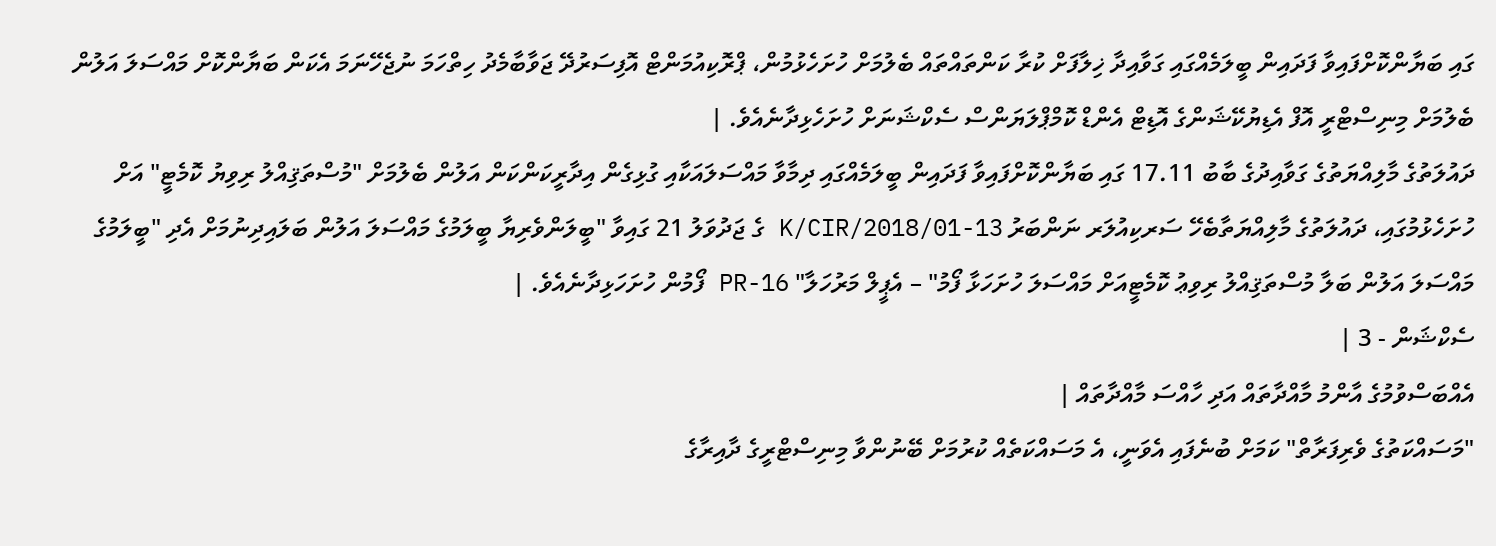ގައި ބަޔާންކޮށްފައިވާ ފަދައިން ބީލަމެއްގައި ގަވާއިދާ ޚިލާފަށް ކުރާ ކަންތައްތައް ބެލުމަށް ހުށަހެޅުމުން، ޕްރޮކިއުމަންޓް އޮފިސަރުދޭ ޖަވާބާމެދު ހިތްހަމަ ނުޖެހޭނަމަ އެކަން ބަޔާންކޮށް މައްސަލަ އަލުން ބެލުމަށް މިނިސްޓްރީ އޮފް އެޑިޔުކޭޝަންގެ އޮޑިޓް އެންޑް ކޮމްޕްލަޔަންސް ސެކްޝަނަށް ހުށަހެޅިދާނެއެވެ. |
ދައުލަތުގެ މާލިއްޔަތުގެ ގަވާއިދުގެ ބާބު 17.11 ގައި ބަޔާންކޮށްފައިވާ ފަދައިން ބީލަމެއްގައި ދިމާވާ މައްސަލައަކާއި ގުޅިގެން އިދާރީކަންކަން އަލުން ބެލުމަށް "މުސްތަޤިއްލު ރިވިޔު ކޮމެޓީ" އަށް ހުށަހެޅުމުގައި، ދައުލަތުގެ މާލިއްޔަތާބެހޭ ސަރކިއުލަރ ނަންބަރު 13-K/CIR/2018/01 ގެ ޖަދުވަލު 21 ގައިވާ "ބީލަންވެރިޔާ ބީލަމުގެ މައްސަލަ އަލުން ބަލައިދިނުމަށް އެދި "ބީލަމުގެ މައްސަލަ އަލުން ބަލާ މުސްތަޤިއްލު ރިވިޢު ކޮމެޓީއަށް މައްސަލަ ހުށަހަޅާ ފޯމު" – އެޕީލް މަރުހަލާ" PR-16 ފޯމުން ހުށަހަޅިދާނެއެވެ. |
ސެކްޝަން - 3 |
އެއްބަސްވުމުގެ އާންމު މާއްދާތައް އަދި ހާއްސަ މާއްދާތައް |
"މަސައްކަތުގެ ވެރިފަރާތް" ކަމަށް ބުނެފައި އެވަނީ، އެ މަސައްކަތެއް ކުރުމަށް ބޭނުންވާ މިނިސްޓްރީގެ ދާއިރާގެ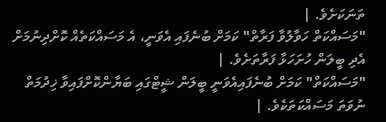ތަނަކަށެވެ. |
"މަސައްކަތް ހަވާލުވާ ފަރާތް" ކަމަށް ބުނެފައި އެވަނީ، އެ މަސައްކަތެއް ކޮށްދިނުމަށް އެދި ބީލަން ހުށަހަޅާ ފަރާތަށެވެ. |
"މަސައްކަތް" ކަމަށް ބުނެފައިއެވަނީ ބީލަން ޝީޓްގައި ބަޔާންކޮށްފައިވާ ޚިދުމަތް ނުވަތަ މަސައްކަތަކެވެ. |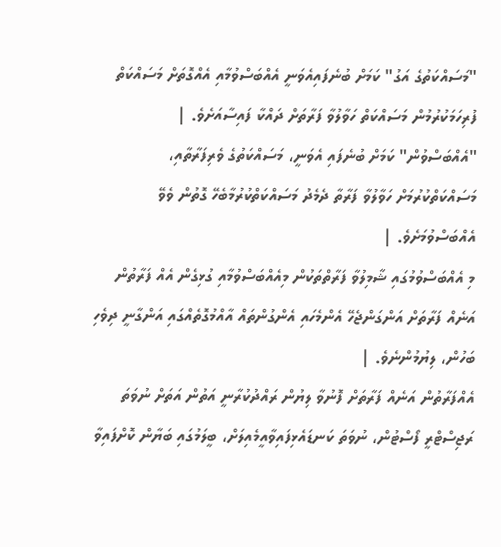"މަސައްކަތުގެ އަގު" ކަމަށް ބުނެފައިއެވަނީ އެއްބަސްވުމާއި އެއްގޮތަށް މަސައްކަތް ފުރިހަމަކުރުމުން މަސައްކަތް ހަވާލުވާ ފަރާތަށް ދައްކާ ފައިސާއަށެވެ. |
"އެއްބަސްވުން" ކަމަށް ބުނެފައި އެވަނީ، މަސައްކަތުގެ ވެރިފަރާތާއި، މަސައްކަތްކުރުމަށް ހަވާލުވާ ފަރާތާ ދެމެދު މަސައްކަތްކުރުމާބެހޭ ގޮތުން ވެވޭ އެއްބަސްވުމަށެވެ. |
މި އެއްބަސްވުމުގައި ޝާމިލުވާ ފަރާތްތަކުން މިއެއްބަސްވުމާއި ގުޅިގެން އެއް ފަރާތުން އަނެއް ފަރާތަށް އަންގަންޖެހޭ އެންމެހައި އެންގުންތައް އާއްމުގޮތެއްގައި އަންގާނީ ދިވެހި ބަހުން، ލިޔުމުންނެވެ. |
އެއްފަރާތުން އަނެއް ފަރާތަށް ފޮނުވާ ލިޔުން ރައްދުކުރާނީ އަތުން އަތަށް ނުވަތަ ރަޖިސްޓްރީ ފޯސްޓުން، ނުވަތަ ކަނޑައެޅިފައިވާއީމެއިލަށް، ބީލަމުގައި ބަޔާން ކޮށްފައިވާ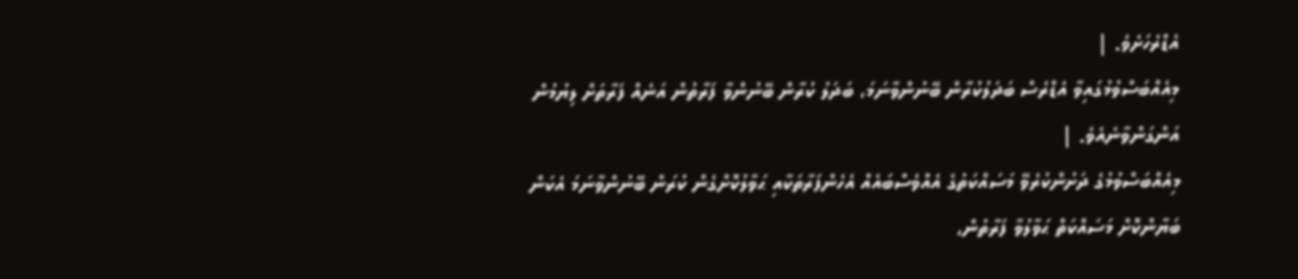އެޑްރެހަށެވެ. |
މިއެއްބަސްވުމުގައިވާ އެޑްރެސް ބަދަލުކުރާން ބޭނުންވާނަމަ، ބަދަލު ކުރާން ބޭނުންވާ ފަރާތުން އަނެއް ފަރާތަށް ލިޔުމުން އަންގަންވާނެއެވެ. |
މިއެއްބަސްވުމުގެ ދަށުންކުރެވޭ މަސައްކަތުގެ އެއްވެސްބައެއް އެހެންފަރާތަކާއި ޙަވާލުކޮށްގެން ކުރަން ބޭނުންވާނަމަ އެކަން ބަޔާންކޮށް މަސައްކަތް ޙަވާލުވާ ފަރާތުން،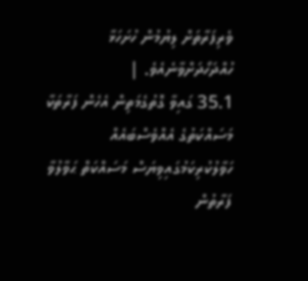ވެރިފަރާތަށް ލިޔުމުން ހުށަހަޅާ ހުއްދަހޯދަށްވާނެއެވެ. |
35.1 ގައިވާ ގޮތުގެމަތިން އެހެން ފަރާތަކާ މަސައްކަތުގެ އެއްވެސްބައެއް ހަވާލުކުރިކަމުގައިވިޔަސް މަސައްކަތް ޙަވާލުވާ ފަރާތުން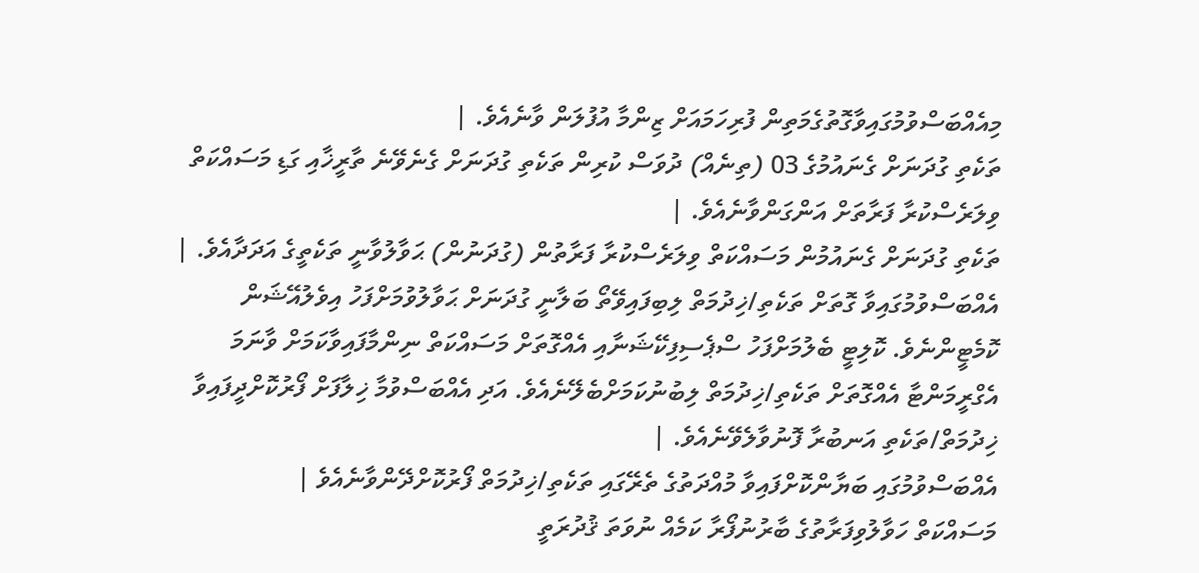މިއެއްބަސްވުމުގައިވާގޮތުގެމަތިން ފުރިހަމައަށް ޒިންމާ އުފުލަން ވާނެއެވެ. |
ތަކެތި ގުދަނަށް ގެނައުމުގެ 03 (ތިނެއް) ދުވަސް ކުރިން ތަކެތި ގުދަނަށް ގެނެވޭނެ ތާރީޚާއި ގަޑި މަސައްކަތް ވިލަރެސްކުރާ ފަރާތަށް އަންގަންވާނެއެވެ. |
ތަކެތި ގުދަނަށް ގެނައުމުން މަސައްކަތް ވިލަރެސްކުރާ ފަރާތުން (ގުދަނުން) ޙަވާލުވާނީ ތަކެތީގެ އަދަދާއެވެ. |
އެއްބަސްވުމުގައިވާ ގޮތަށް ތަކެތި/ޚިދުމަތް ލިބިފައިވޭތޯ ބަލާނީ ގުދަނަށް ޙަވާލުވުމަށްފަހު އިވެލުއޭޝަން ކޮމެޓީންނެވެ. ކޮލިޓީ ބެލުމަށްފަހު ސްޕެސިފިކޭޝަނާއި އެއްގޮތަށް މަސައްކަތް ނިންމާފައިވާކަމަށް ވާނަމަ އެގްރީމަންޓާ އެއްގޮތަށް ތަކެތި/ޚިދުމަތް ލިބުނުކަމަށްބެލޭނެއެވެ. އަދި އެއްބަސްވުމާ ޚިލާފަށް ފޯރުކޮށްދީފައިވާ ޚިދުމަތް/ތަކެތި އަނބުރާ ފޮނުވާލެވޭނެއެވެ. |
އެއްބަސްވުމުގައި ބަޔާންކޮށްފައިވާ މުއްދަތުގެ ތެރޭގައި ތަކެތި/ޚިދުމަތް ފޯރުކޮށްދޭންވާނެއެވެ |
މަސައްކަތް ހަވާލުވިފަރާތުގެ ބާރުނުފޯރާ ކަމެއް ނުވަތަ ޤުދުރަތީ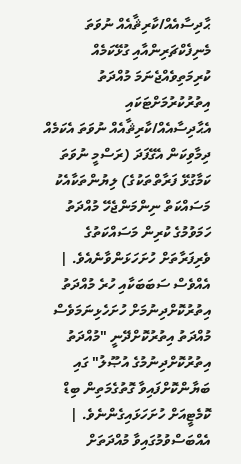ޙާދިސާއެއް/ކާރިޘާއެއް ނުވަތަ މެނިފެކްޗަރިންއާއި ގުޅޭކަމެއް ކުރިމަތިވެއްޖެނަމަ މުއްދަތު އިތުރުކުރުމަށްޓަކައި އެޙާދިސާއެއް/ކާރިޘާއެއް ނުވަތަ އެކަމެއް ދިމާވިކަން އެގޭފަދަ (ރަސްމީ ނުވަތަ ކަމާގުޅޭ ފަރާތްތަކުގެ) ލިޔުންތަކާއެކު މަސައްކަތް ނިންމަންޖެހޭ މުއްދަތު ހަމަވުމުގެ ކުރިން މަސައްކަތުގެ ވެރިފަރާތަށް ހުށަހަޅަންވާނެއެވެ. |
އެއްވެސް ސަބަބަކާއި ހުރެ މުއްދަތު އިތުރުކޮށްދިނުމަށް ހުށަހެޅިނަމަވެސް މުއްދަތު އިތުރުކޮށްދޭނީ "މުއްދަތު އިތުރުކޮށްދިނުމުގެ އުޞޫލު" ގައި ބަޔާންކޮށްފައިވާ ގޮތުގެމަތިން ބިޑް ކޮމެޓީއަށް ހުށަހަޅައިގެންނެވެ. |
އެއްބަސްވުމުގައިވާ މުއްދަތަށް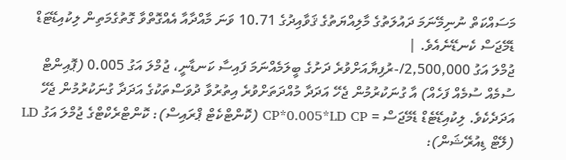މަސައްކަތް ނުނިމޭނަމަ ދައުލަތުގެ މާލިއްޔަތުގެ ޤަވާއިދުގެ 10.71 ވަނަ މާއްދާއާ އެއްގޮތްވާ ގޮތުގެމަތިން ލިކުއިޑޭޓަޑް ޑެމޭޖަސް ކެނޑޭނެއެވެ. |
ޖުމްލަ އަގު 2,500,000/-ރުފިޔާއަށްވުރެ ދަށުގެ ބީލަމެއްނަމަ ފައިސާ ކަނޑާނީ، ޖުމްލަ އަގު 0.005 (ޕޮއިންޓް ސުމެއް ސުމެއް ފަހެއް) އާ ގުނަކުރުމުން ޖެހޭ އަދަދާ މުއްދަތަށްވުރެ އިތުރުވާ ދުވަސްތަކުގެ އަދަދާ ގުނަކުރުމުން ޖެހޭ އަދަދެކެވެ. ލިކުއިޑޭޓެޑް ޑެމޭޖަސް = CP*0.005*LD CP (ކޮންޓްކެޓް ޕްރައިސް): ކޮންޓްރެކްޓްގެ ޖުމްލަ އަގު LD (ލޭޓް ޑިއުރޭޝަން):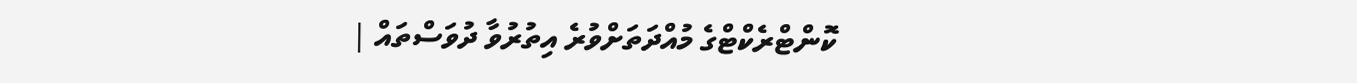ކޮންޓްރެކްޓްގެ މުއްދަތަށްވުރެ އިތުރުވާ ދުވަސްތައް |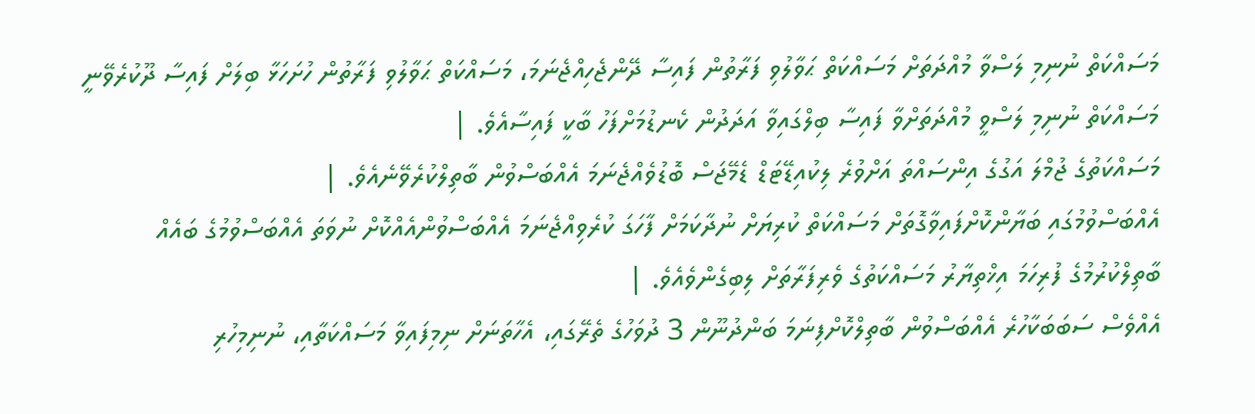މަސައްކަތް ނުނިމި ލަސްވާ މުއްދަތަށް މަސައްކަތް ޙަވާލުވި ފަރާތުން ފައިސާ ދޭންޖެހިއްޖެނަމަ، މަސައްކަތް ޙަވާލުވި ފަރާތުން ހުށަހަޅާ ބިލަށް ފައިސާ ދޫކުރެވޭނީ މަސައްކަތް ނުނިމި ލަސްވީ މުއްދަތަށްވާ ފައިސާ ބިލްގައިވާ އަދަދުން ކެނޑުމަށްފަހު ބާކީ ފައިސާއެވެ. |
މަސައްކަތުގެ ޖުމްލަ އަގުގެ އިންސައްތަ އަށްވުރެ ލިކުއިޑޭޓަޑް ޑެމޭޖަސް ބޮޑުވެއްޖެނަމަ އެއްބަސްވުން ބާތިލްކުރެވޭނެއެވެ. |
އެއްބަސްވުމުގައި ބަޔާންކޮށްފައިވާގޮތަށް މަސައްކަތް ކުރިޔަށް ނުދާކަމަށް ފާހަގަ ކުރެވިއްޖެނަމަ އެއްބަސްވުންއެއްކޮށް ނުވަތަ އެއްބަސްވުމުގެ ބައެއް ބާތިލްކުރުމުގެ ފުރިހަމަ އިޚްތިޔާރު މަސައްކަތުގެ ވެރިފަރާތަށް ލިބިގެންވެއެވެ. |
އެއްވެސް ސަބަބަކާހުރެ އެއްބަސްވުން ބާތިލްކޮށްފިނަމަ ބަންދުނޫން 3 ދުވަހުގެ ތެރޭގައި، އެހާތަނަށް ނިމިފައިވާ މަސައްކަތާއި، ނުނިމިހުރި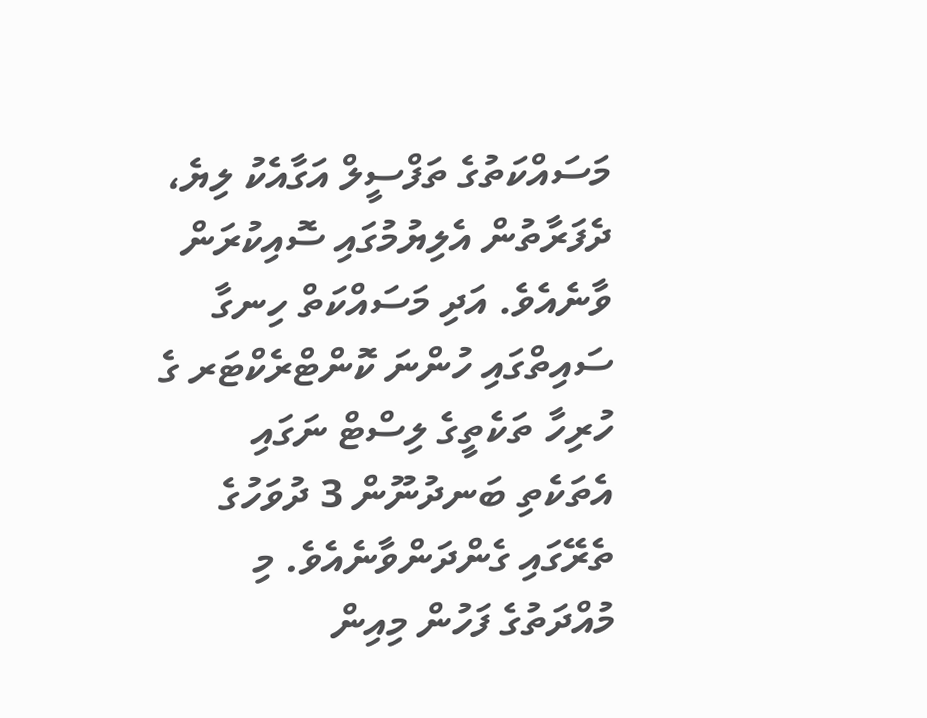މަސައްކަތުގެ ތަފްސީލް އަގާއެކު ލިޔެ، ދެފަރާތުން އެލިޔުމުގައި ސޮއިކުރަން ވާނެއެވެ. އަދި މަސައްކަތް ހިނގާ ސައިތްގައި ހުންނަ ކޮންޓްރެކްޓަރ ގެ ހުރިހާ ތަކެތީގެ ލިސްޓް ނަގައި އެތަކެތި ބަނދުނޫން 3 ދުވަހުގެ ތެރޭގައި ގެންދަންވާނެއެވެ. މި މުއްދަތުގެ ފަހުން މިއިން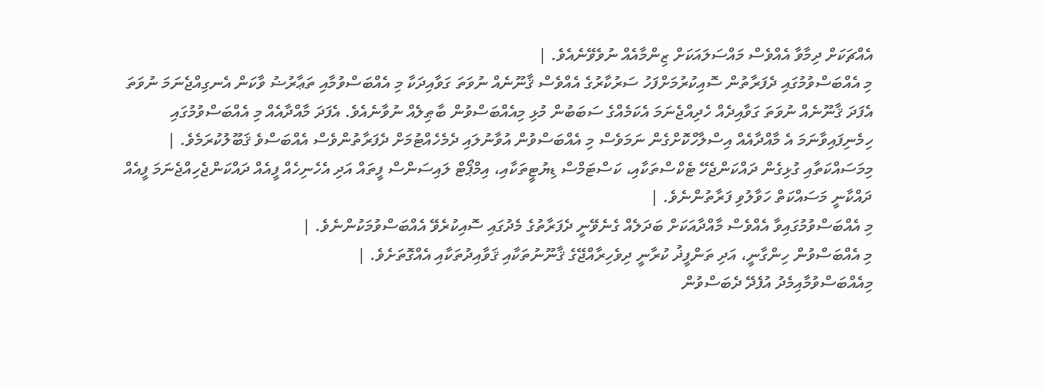އެއްޗަކަށް ދިމާވާ އެއްވެސް މައްސަލައަކަށް ޒިންމާއެއް ނުވެވޭނެއެވެ. |
މި އެއްބަސްވުމުގައި ދެފަރާތުން ސޮއިކުރުމަށްފަހު ސަރުކާރުގެ އެއްވެސް ޤާނޫނެއް ނުވަތަ ގަވާއިދަކާ މި އެއްބަސްވުމާއި ތަޢާރުޟު ވާކަން އެނގިއްޖެނަމަ ނުވަތަ އެފަދަ ޤާނޫނެއް ނުވަތަ ގަވާއިދެއް ހެދިއްޖެނަމަ އެކަމެއްގެ ސަބަބުން މުޅި މިއެއްބަސްވުން ބާޠިލެއް ނުވާނެއެވެ. އެފަދަ މާއްދާއެއް މި އެއްބަސްވުމުގައި ހިމެނިފައިވާނަމަ އެ މާއްދާއެއް އިސްލާހްކޮށްގެން ނަމަވެސް މި އެއްބަސްވުން އުވާނުލައި ދެމެހެއްޓުމަށް ދެފަރާތުންވެސް އެއްބަސްވެ ޤަބޫލުކުރަމެވެ. |
މިމަސައްކަތާއި ގުޅިގެން ދައްކަންޖެހޭ ޓެކްސްތަކާއި، ކަސްޓަމްސް ޑިޔުޓީތަކާއި، އިމްޕޯޓް ލައިސަންސް ފީތައް އަދި އެހެނިހެއް ފީއެއް ދައްކަންޖެހިއްޖެނަމަ ފީއެއް ދައްކާނީ މަސައްކަތް ހަވާލުވި ފަރާތުންނެވެ. |
މި އެއްބަސްވުމުގައިވާ އެއްވެސް މާއްދާއަކަށް ބަދަލެއް ގެނެވޭނީ ދެފަރާތުގެ މެދުގައި ސޮއިކުރެވޭ އެއްބަސްވުމަކުންނެވެ. |
މި އެއްބަސްވުން ހިންގާނީ، އަދި ތަންފީޛު ކުރާނީ ދިވެހިރާއްޖޭގެ ޤާނޫނުތަކާއި ޤަވާއިދުތަކާއި އެއްގޮތަށެވެ. |
މިއެއްބަސްވުމާއިމެދު އުފެދޭ ދެބަސްވުން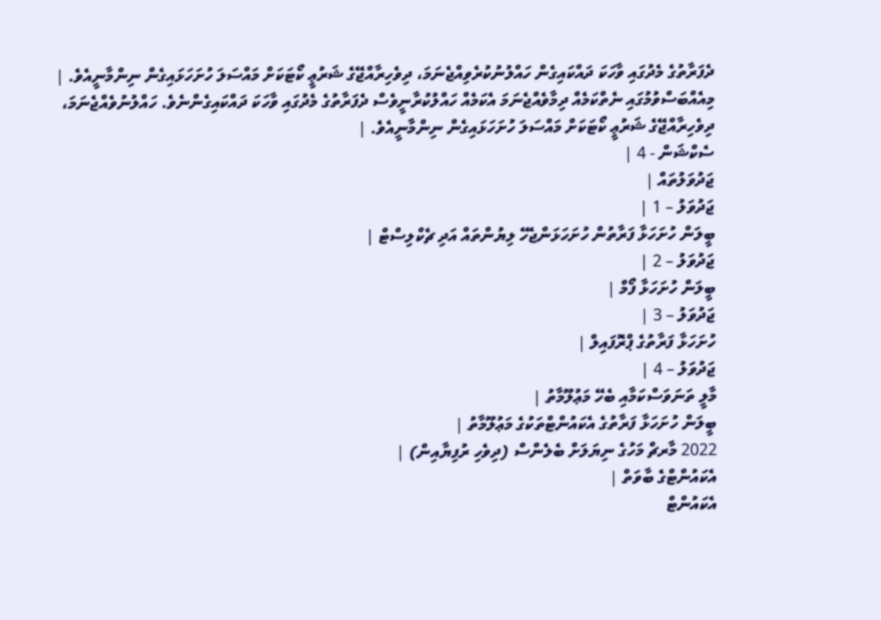ދެފަރާތުގެ މެދުގައި ވާހަކަ ދައްކައިގެން ހައްލުނުކުރެވިއްޖެނަމަ، ދިވެހިރާއްޖޭގެ ޝަރުޢީ ކޯޓަކަށް މައްސަލަ ހުށަހަޅައިގެން ނިންމާނީއެވެ. |
މިއެއްބަސްވުމުގައި ނެތްކަމެއް ދިމާވެއްޖެނަމަ އެކަމެއް ހައްލުކުރާނީވެސް ދެފަރާތުގެ މެދުގައި ވާހަކަ ދައްކައިގެންނެވެ. ހައްލުނުވެއްޖެނަމަ، ދިވެހިރާއްޖޭގެ ޝަރުޢީ ކޯޓަކަށް މައްސަލަ ހުށަހަޅައިގެން ނިންމާނީއެވެ. |
ސެކްޝަން - 4 |
ޖަދުވަލުތައް |
ޖަދުވަލު – 1 |
ބީލަން ހުށަހަޅާ ފަރާތުން ހުށަހަޅަންޖެހޭ ލިޔުންތައް އަދި ޗެކްލިސްޓް |
ޖަދުވަލު – 2 |
ބީލަން ހުށަހަޅާ ފޯމް |
ޖަދުވަލު – 3 |
ހުށަހަޅާ ފަރާތުގެ ޕްރޮފައިލް |
ޖަދުވަލު – 4 |
މާލީ ތަނަވަސްކަމާއި ބެހޭ މަޢުލޫމާތު |
ބީލަން ހުށަހަޅާ ފަރާތުގެ އެކައުންޓްތަކުގެ މަޢުލޫމާތު |
2022 މާރޗް މަހުގެ ނިޔަލަށް ބެލެންސް (ދިވެހި ރުފިޔާއިން) |
އެކައުންޓްގެ ބާވަތް |
އެކައުންޓް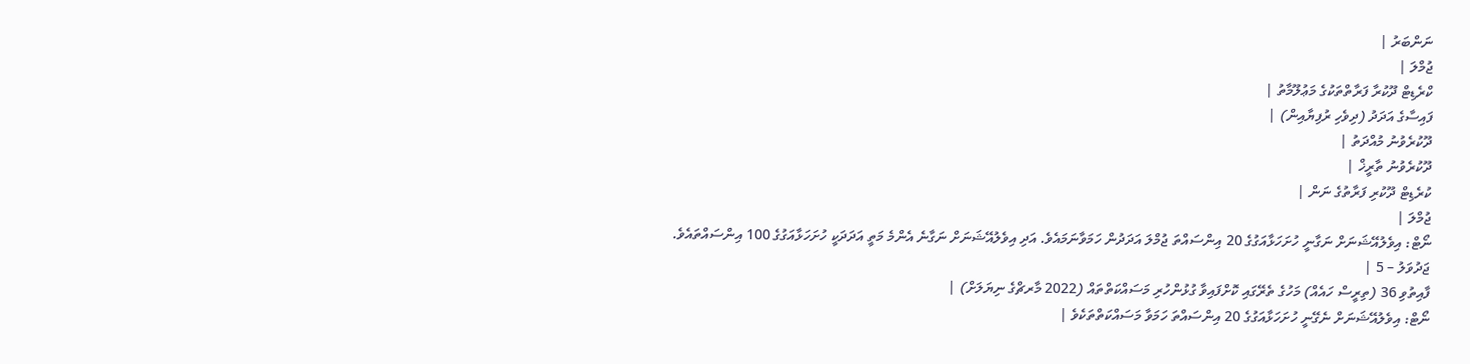ނަންބަރު |
ޖުމްލަ |
ކްރެޑިޓް ދޫކުރާ ފަރާތްތަކުގެ މަޢުލޫމާތު |
ފައިސާގެ އަދަދު (ދިވެހި ރުފިޔާއިން) |
ދޫކުރެވުނު މުއްދަތު |
ދޫކުރެވުނު ތާރީޚް |
ކުރެޑިޓް ދޫކުރި ފަރާތުގެ ނަން |
ޖުމްލަ |
ނޯޓް: އިވެލުއޭޝަނަށް ނަގާނީ ހުށަހަޅާއަގުގެ 20 އިންސައްތަ ޖުމްލަ އަދަދުން ހަމަވާނަމައެވެ. އަދި އިވެލުއޭޝަނަށް ނަގާނެ އެންމެ މަތީ އަދަދަކީ ހުށަހަޅާއަގުގެ 100 އިންސައްތައެވެ.
ޖަދުވަލު – 5 |
ފާއިތުވި 36 (ތިރީސް ހައެއް) މަހުގެ ތެރޭގައި ކޮށްފައިވާ ގުޅުންހުރި މަސައްކަތްތައް (2022 މާރޗްގެ ނިޔަލަށް) |
ނޯޓް: އިވެލުއޭޝަނަށް ނެގޭނީ ހުށަހަޅާއަގުގެ 20 އިންސައްތަ ހަމަވާ މަސައްކަތްތަކެވެ |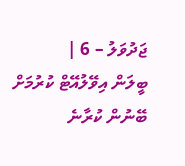ޖަދުވަލު – 6 |
ބީލަން އިވޭލުއޭޓް ކުރުމަށް ބޭނުން ކުރާނެ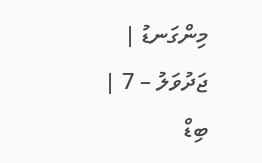މިންގަނޑު |
ޖަދުވަލު – 7 |
ބިޑް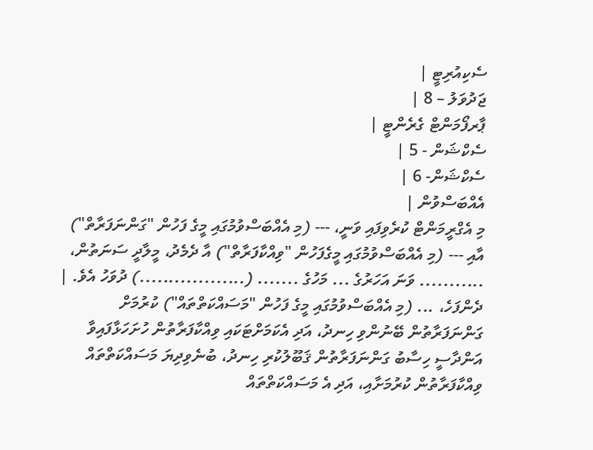ސެކިއުރިޓީ |
ޖަދުވަލު – 8 |
ޕާރފޯމަންޓް ގެރެންޓީ |
ސެކްޝަން - 5 |
ސެކްޝަން- 6 |
އެއްބަސްވުން |
މި އެގްރީމަންޓް ކުރެވިފައި ވަނީ، --- (މި އެއްބަސްވުމުގައި މީގެ ފަހުން "ގަންނަފަރާތް") އާއި --- (މި އެއްބަސްވުމުގައި މީގެފަހުން "ވިއްކާފަރާތް") އާ ދެމެދު، މީލާދީ ސަނަތުން، ........... ވަނަ އަހަރުގެ ... މަހުގެ ....... (..................) ދުވަހު އެވެ. |
ދެންފަހެ، ... (މި އެއްބަސްވުމުގައި މީގެ ފަހުން "މަސައްކަތްތައް") ކުރުމަށް ގަންނަފަރާތުން ބޭނުންވި ހިނދު، އަދި އެކަމަށްޓަކައި ވިއްކާފަރާތުން ހުށަހަޅާފައިވާ އަންދާސީ ހިސާބު ގަންނަފަރާތުން ޤަބޫލުކުރި ހިނދު، ބުނެވިދިޔަ މަސައްކަތްތައް ވިއްކާފަރާތުން ކުރުމަށާއި، އަދި އެ މަސައްކަތްތައް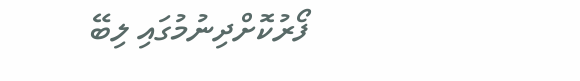ފޯރުކޮށްދިނުމުގައި ލިބޭ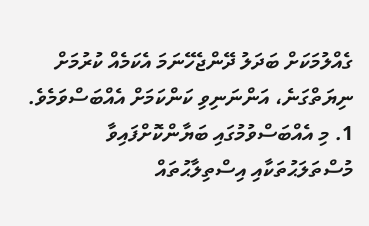ގެއްލުމަކަށް ބަދަލު ދޭންޖެހޭނަމަ އެކަމެއް ކުރުމަށް ނިޔަތްގަނެ، އަންނަނިވި ކަންކަމަށް އެއްބަސްވަމެވެ. 1. މި އެއްބަސްވުމުގައި ބަޔާންކޮށްފައިވާ މުސްތަލަޙުތަކާއި އިސްތިލާޙުތައް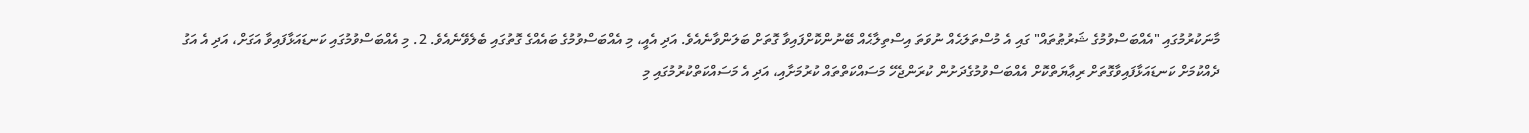މާނަކުރުމުގައި "އެއްބަސްވުމުގެ ޝަރުޠުތައް" ގައި އެ މުސްތަލަޙެއް ނުވަތަ އިސްތިލާޙެއް ބޭނުންކޮށްފައިވާ ގޮތަށް ބަލަންވާނެއެވެ. އަދި އެއީ، މި އެއްބަސްވުމުގެ ބައެއްގެ ގޮތުގައި ބެލެވޭނެއެވެ. 2. މި އެއްބަސްވުމުގައި ކަނޑައަޅާފައިވާ އަގަށް، އަދި އެ އަގު ދެއްކުމަށް ކަނޑައަޅާފައިވާގޮތަށް ރިޢާޔަތްކޮށް އެއްބަސްވުމުގެދަށުން ކުރަންޖެހޭ މަސައްކަތްތައް ކުރުމަށާއި، އަދި އެ މަސައްކަތްކުރުމުގައި މި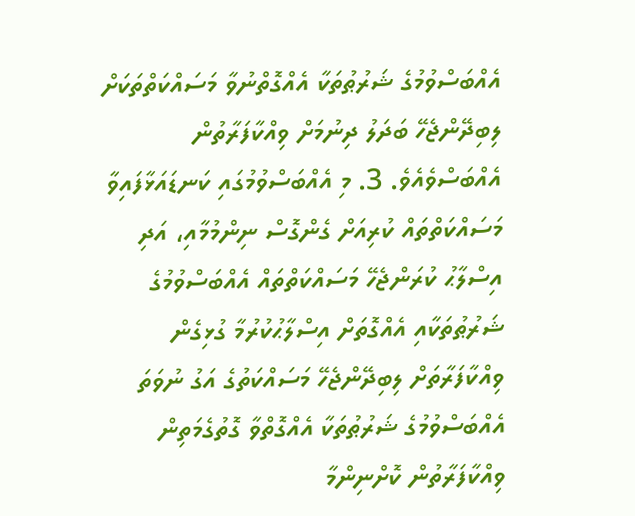އެއްބަސްވުމުގެ ޝަރުޠުތަކާ އެއްގޮތްނުވާ މަސައްކަތްތަކަށް ލިބިދޭންޖެހޭ ބަދަލު ދިނުމަށް ވިއްކާފަރާތުން އެއްބަސްވެއެވެ. 3. މި އެއްބަސްވުމުގައި ކަނޑައަޅާފައިވާ މަސައްކަތްތައް ކުރިއަށް ގެންގޮސް ނިންމުމާއި، އަދި އިސްލާޙު ކުރަންޖެހޭ މަސައްކަތްތައް އެއްބަސްވުމުގެ ޝަރުޠުތަކާއި އެއްގޮތަށް އިސްލާޙުކުރުމާ ގުޅިގެން ވިއްކާފަރާތަށް ލިބިދޭންޖެހޭ މަސައްކަތުގެ އަގު ނުވަތަ އެއްބަސްވުމުގެ ޝަރުޠުތަކާ އެއްގޮތްވާ ގޮތުގެމަތިން ވިއްކާފަރާތުން ކޮށްނިންމާ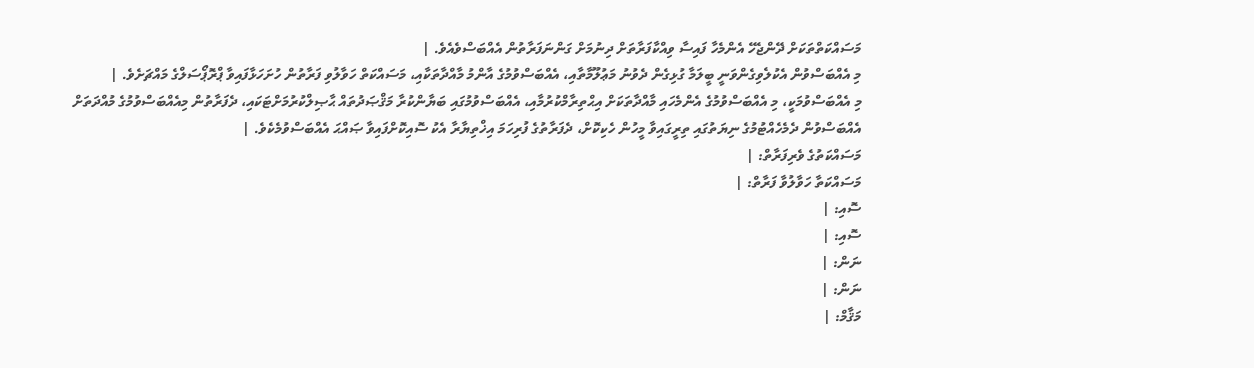މަސައްކަތްތަކަށް ދޭންޖެހޭ އެންމެހާ ފައިސާ ވިއްކާފަރާތަށް ދިނުމަށް ގަންނަފަރާތުން އެއްބަސްވެއެވެ. |
މި އެއްބަސްވުން އެކުލެވިގެންވަނީ ބީލަމާ ގުޅިގެން ދެވުނު މަޢުލޫމާތާއި، އެއްބަސްވުމުގެ އާންމު މާއްދާތަކާއި، މަސައްކަތް ހަވާލުވި ފަރާތުން ހުށަހަޅާފައިވާ ޕްރޮޕޯސަލްގެ މައްޗަށެވެ. |
މި އެއްބަސްވުމަކީ، މި އެއްބަސްވުމުގެ އެންމެހައި މާއްދާތަކަށް އިޙްތިރާމްކުރުމާއި، އެއްބަސްވުމުގައި ބަޔާންކުރާ މަޤްޞަދުތައް ޙާޞިލްކުރުމަށްޓަކައި، ދެފަރާތުން މިއެއްބަސްވުމުގެ މުއްދަތަށް އެއްބަސްވުން ދެމެހެއްޓުމުގެ ނިޔަތުގައި ތިރީގައިވާ މީހުން ހެކިކޮށް، ދެފަރާތުގެ ފުރިހަމަ އިޚްތިޔާރާ އެކު ސޮއިކޮށްފައިވާ ޞައްޙަ އެއްބަސްވުމެކެވެ. |
މަސައްކަތުގެ ވެރިފަރާތް: |
މަސައްކަތާ ހަވާލުވާ ފަރާތް: |
ސޮއި: |
ސޮއި: |
ނަން: |
ނަން: |
މަޤާމް: |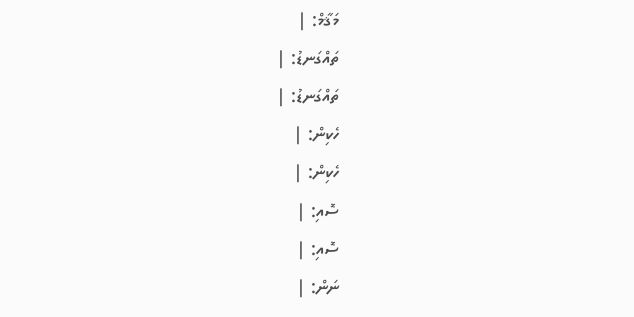މަޤާމް: |
ތައްގަނޑު: |
ތައްގަނޑު: |
ހެކިން: |
ހެކިން: |
ސޮއި: |
ސޮއި: |
ނަން: |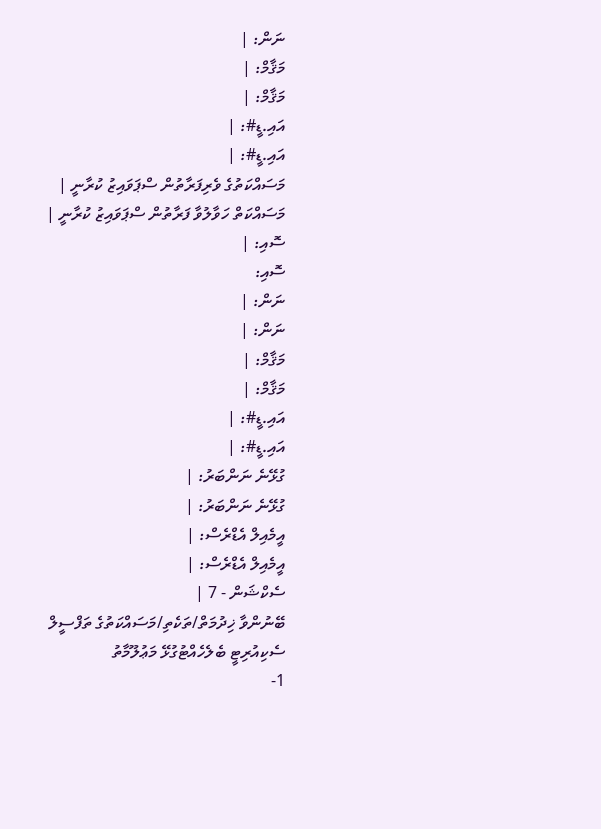ނަން: |
މަޤާމް: |
މަޤާމް: |
އައި.ޑީ#: |
އައި.ޑީ#: |
މަސައްކަތުގެ ވެރިފަރާތުން ސްޕަވައިޒު ކުރާނީ |
މަސައްކަތް ހަވާލުވާ ފަރާތުން ސްޕަވައިޒު ކުރާނީ |
ސޮއި: |
ސޮއި:
ނަން: |
ނަން: |
މަޤާމް: |
މަޤާމް: |
އައި.ޑީ#: |
އައި.ޑީ#: |
ގުޅޭނެ ނަންބަރު: |
ގުޅޭނެ ނަންބަރު: |
އީމެއިލް އެޑްރެސް: |
އީމެއިލް އެޑްރެސް: |
ސެކްޝަން - 7 |
ބޭނުންވާ ޚިދުމަތް/ތަކެތި/މަސައްކަތުގެ ތަފްސީލް
ސެކިއުރިޓީ ބެލެހެއްޓުގުޅޭ މަޢުލޫމާތު
1-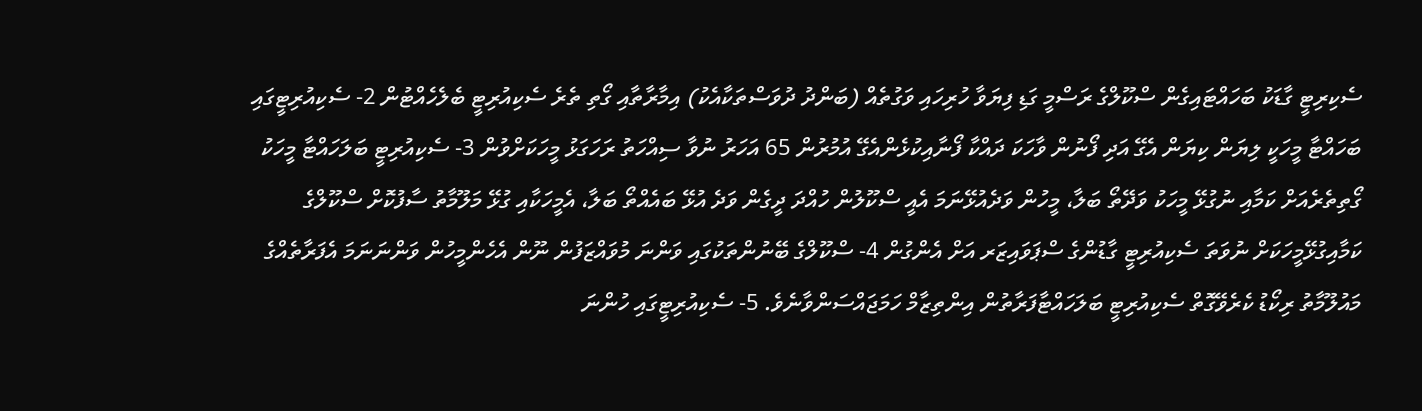ސެކިރިޓީ ގާޑަކު ބަހައްޓައިގެން ސްކޫލްގެ ރަސްމީ ގަޑި ފިޔަވާ ހުރިހައި ވަގުތެއް (ބަންދު ދުވަސްތަކާއެކު) އިމާރާތާއި ގޯތި ތެރެ ސެކިއުރިޓީ ބެލެހެއްޓުން 2- ސެކިއުރިޓީގައި ބަހައްޓާ މީހަކީ ލިޔަން ކިޔަން އެގޭ އަދި ފޯނުން ވާހަކަ ދައްކާ ފޯނާއިކުޅެންއެގޭ އުމުރުން 65 އަހަރު ނުވާ ސިއްހަތު ރަހަގަޅު މީހަކަށްވުން 3- ސެކިއުރިޓީ ބަލަހައްޓާ މީހަކު ގޯތިތެރެއަށް ކަމާއި ނުގުޅޭ މީހަކު ވަދޭތޯ ބަލާ، މީހުން ވަދެއުޅޭނަމަ އެއީ ސްކޫލުން ހުއްދަ ދީގެން ވަދެ އުޅޭ ބައެއްތޯ ބަލާ، އެމީހަކާއި ގުޅޭ މަލޫމާތު ސާފުކޮށް ސްކޫލްގެ ކަމާއިގުޅޭމީހަކަށް ނުވަތަ ސެކިއުރިޓީ ގާޑުންގެ ސްޕަވައިޒަރ އަށް އެންގުން 4- ސްކޫލްގެ ބޭނުންތަކުގައި ވަންނަ މުވައްޒަފުން ނޫން އެހެންމީހުން ވަންނަނަމަ އެފަރާތެއްގެ މައުލޫމާތު ރިކޯޑު ކެރެވޭގޮތް ސެކިއުރިޓީ ބަލަހައްޓާފަރާތުން އިންތިޒާމް ހަމަޖައްސަންވާނެވެ. 5- ސެކިއުރިޓީގައި ހުންނަ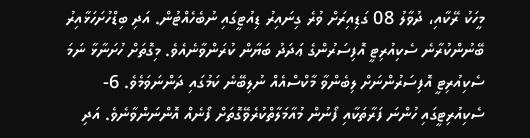މީހަކު ރޭކާއި، ދުވާލު 08 ގަޑިއިރަށް ވުރެ ގިނައިރު ޑިއުޓީގައި ނުބެހެއްޓުން. އަދި ބިޑްހުށަހަޅާއިރު ބޭނުންކުރާނެ ސެކިއުރިޓީ އޮފިސަރުންގެ ޢަދަދު ބަޔާން ކުރަންވާނެއެވެ. މިގޮތަށް ހުށަނާޅާ ނަމަ ސެކިއުރިޓީ އޮފިސަރުންނަށް ލިބެންވާ މާކްސްއެއް ނުލިބޭނެ ކަމުގައި ދަންނަވަމެވެ. 6- ސެކިއުރިޓީގައި ހުންނަ ފަރާތަކާއި ފޯނުން މުއާމަލާތްކުރެވޭގޮތަށް ފޯނެއް އޮންނަންވާނެވެ. އަދި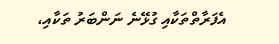އެފަރާތްތަކާއި ގުޅޭނެ ނަންބަރު ތަކާއި،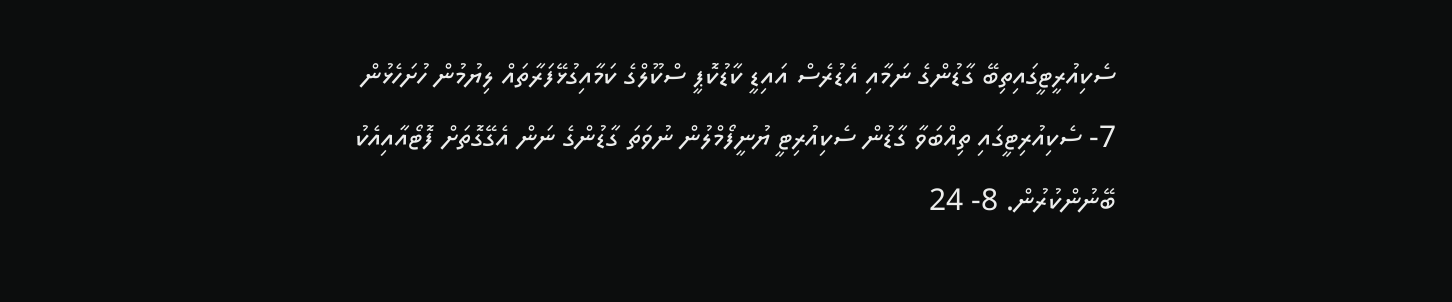ސެކިއުރީޓީގައިތިބޭ ގާޑުންގެ ނަމާއި އެޑުރެސް އައިޑީ ކާޑުކޮޕީ ސްކޫލްގެ ކަމާއިގުޅޭފަރާތައް ލިޔުމުން ހުށަހެޅުން 7- ސެކިއުރިޓީގައި ތިއްބަވާ ގާޑުން ސެކިއުރިޓީ ޔުނީފޯމްލުން ނުވަތަ ގާޑުންގެ ނަން އެގޭގޮތަށް ފޮޓޯއާއިއެކު ބޭނުންކުރުން. 8- 24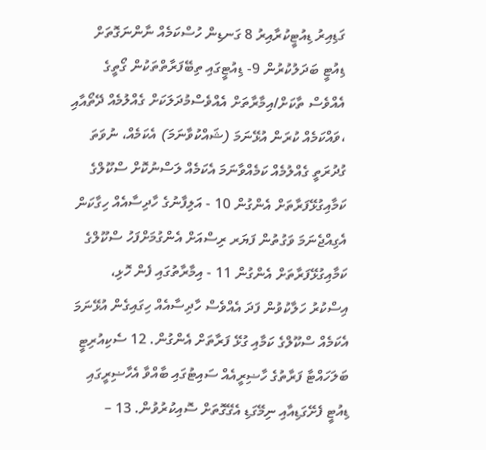ގަޑިއިރު ޑިއުޓީކުރާއިރު 8 ގަނޑިން ހުސްކަމެއް ނާންނަގޮތަށް ޑިއުޓީ ބަދަލުކުރުން 9- ޑިއުޓީގައި ތިބޭފަރާތްތަކުން ގޯތީގެ އެއްވެސް ތާކަށް/އިމާރާތަށް އެއްވެސްމުދަލަކަށް ގެއްލުމެއް ދޭތޯއާއި ،ވައްކަމެއް ކުރަން އުޅޭނަމަ (ޝައްކުވާނަމަ) އެކަމެއް، ނުވަތަ ގުދުރަތީ ގެއްލުމެއް ކަމެއްވާނަމަ އެކަމެއް ލަސްނުކޮށް ސްކޫލްގެ ކަމާއިގުޅޭފަރާތަށް އެންގުން 10 - އަލިފާނުގެ ހާދިސާއެއް ހިގާކަން އެގިއްޖެނަމަ ވަގުތުން ފަޔަރ ރިސްއަށް އެންގުމަށްފަހު ސްކޫލްގެ ކަމާއިގުޅޭފަރާތަށް އެންގުން 11 - އިމާރާތުގައި ފެން ހޮޅި، އިސްކުރު ހަލާކުވުން ފަދަ އެއްވެސް ހާދިސާއެއް ހިގައިގެން އުޅޭނަމަ އެކަމެއް ސްކޫލްގެ ކަމާއި ގުޅޭ ފަރާތަށް އެންގުން. 12 ސެކިއުރިޓީ ބަލަހައްޓާ ފަރާތުގެ ހާޟިރީއެއް ސައިޓުގައި ބާއްވާ އެހާޟިރީގައި ޑިއުޓީ ފެށޭގަޑިއާއި ނިމޭގަޑި އެގޭގޮތަށް ސޮއިކުރުވުން. 13 –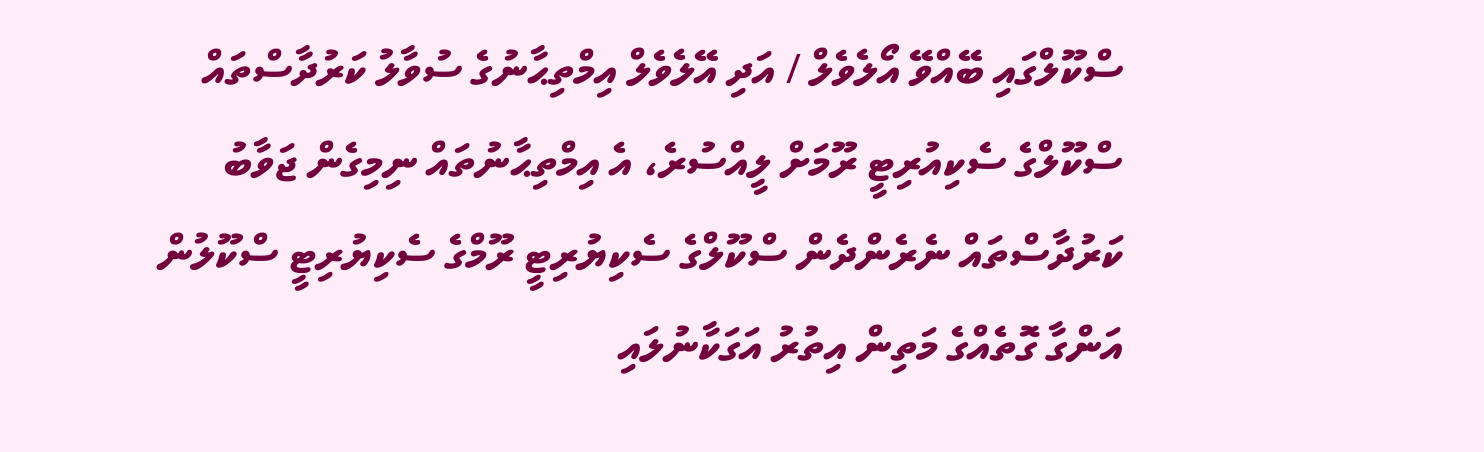ސްކޫލްގައި ބޭއްވޭ އޯލެވެލް / އަދި އޭލެވެލް އިމްތިޙާނުގެ ސުވާލު ކަރުދާސްތައް ސްކޫލްގެ ސެކިއުރިޓީ ރޫމަށް ލީއްސުރެ، އެ އިމްތިޙާނުތައް ނިމިގެން ޖަވާބު ކަރުދާސްތައް ނެރެންދެން ސްކޫލްގެ ސެކިޔުރިޓީ ރޫމްގެ ސެކިޔުރިޓީ ސްކޫލުން އަންގާ ގޮތެއްގެ މަތިން އިތުރު އަގަކާނުލައި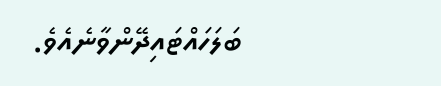ބަލަހައްޓައިދޭންވާނެއެވެ.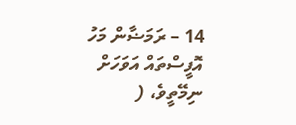14 – ރަމަޟާން މަހު އޮފީސްތައް އަވަހަށް ނިމޭތީވެ، (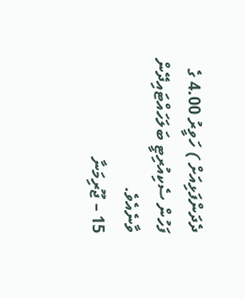ދެދަންފަޅިއަށް ) ހަވީރު 4.00 ގެ ފަހުން ސެކިއުރިޓީ ބަލަހައްޓައިދޭން ވާނެއެވެ.
15 – ޖޫރިމަނާ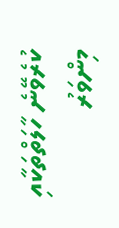ކުރެވޭނެ ހާލަތްތަކާއި މިންވަރު